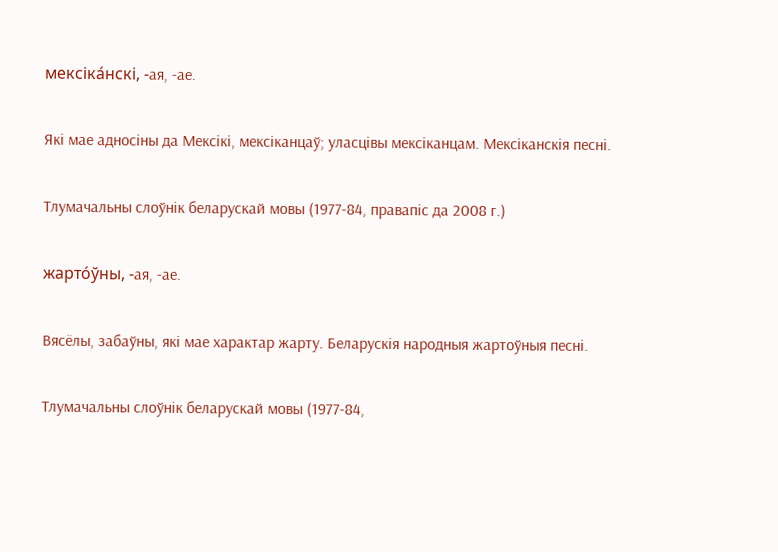мексіка́нскі, ‑ая, ‑ае.

Які мае адносіны да Мексікі, мексіканцаў; уласцівы мексіканцам. Мексіканскія песні.

Тлумачальны слоўнік беларускай мовы (1977-84, правапіс да 2008 г.)

жарто́ўны, ‑ая, ‑ае.

Вясёлы, забаўны, які мае характар жарту. Беларускія народныя жартоўныя песні.

Тлумачальны слоўнік беларускай мовы (1977-84,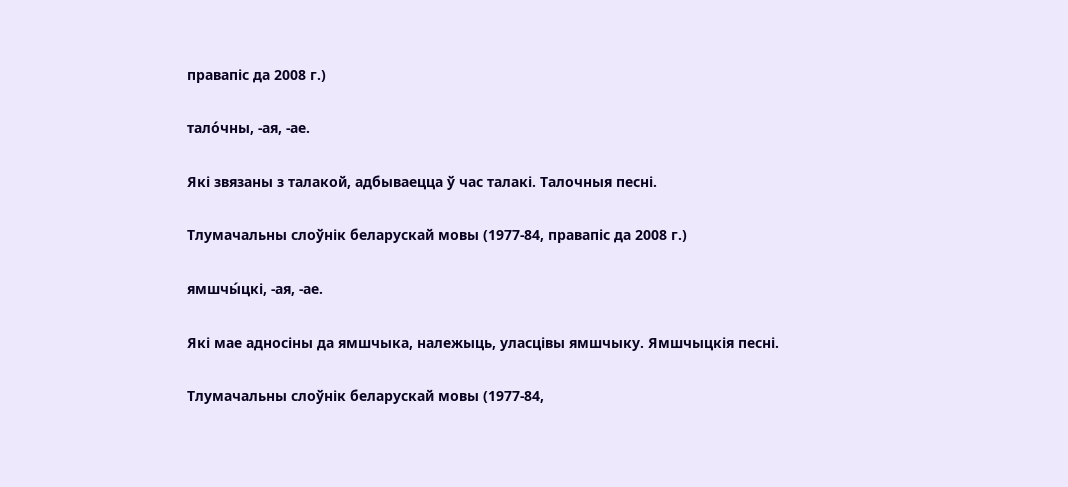правапіс да 2008 г.)

тало́чны, ‑ая, ‑ае.

Які звязаны з талакой, адбываецца ў час талакі. Талочныя песні.

Тлумачальны слоўнік беларускай мовы (1977-84, правапіс да 2008 г.)

ямшчы́цкі, ‑ая, ‑ае.

Які мае адносіны да ямшчыка, належыць, уласцівы ямшчыку. Ямшчыцкія песні.

Тлумачальны слоўнік беларускай мовы (1977-84,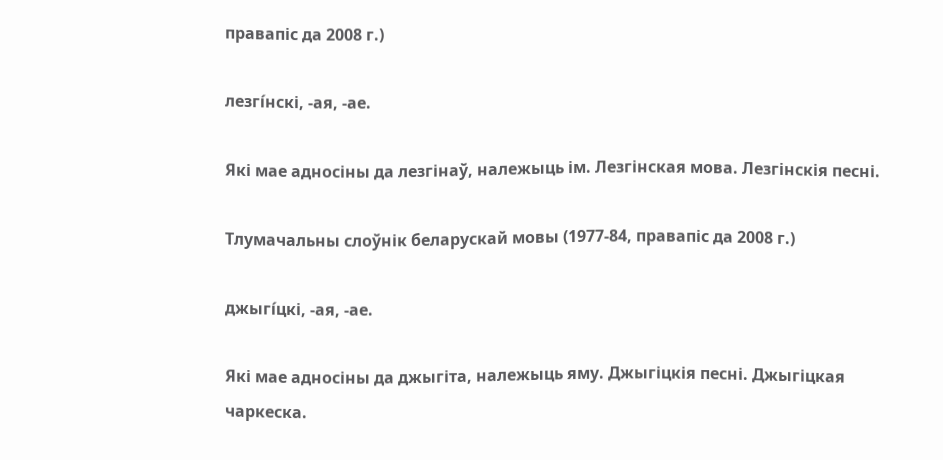правапіс да 2008 г.)

лезгі́нскі, ‑ая, ‑ае.

Які мае адносіны да лезгінаў, належыць ім. Лезгінская мова. Лезгінскія песні.

Тлумачальны слоўнік беларускай мовы (1977-84, правапіс да 2008 г.)

джыгі́цкі, ‑ая, ‑ае.

Які мае адносіны да джыгіта, належыць яму. Джыгіцкія песні. Джыгіцкая чаркеска.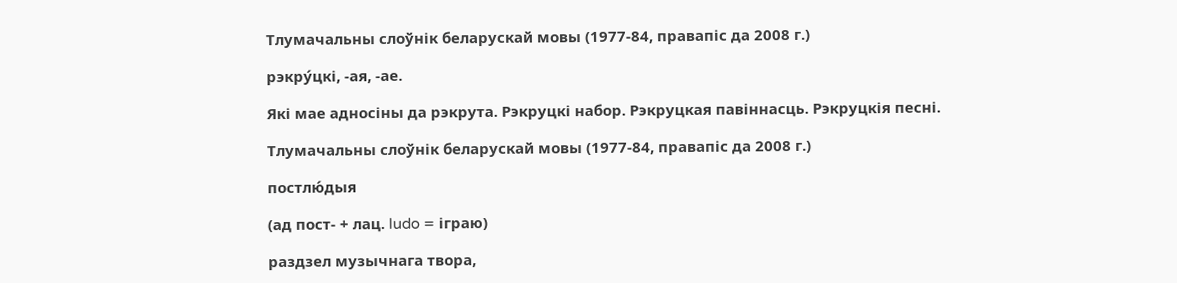Тлумачальны слоўнік беларускай мовы (1977-84, правапіс да 2008 г.)

рэкру́цкі, ‑ая, ‑ае.

Які мае адносіны да рэкрута. Рэкруцкі набор. Рэкруцкая павіннасць. Рэкруцкія песні.

Тлумачальны слоўнік беларускай мовы (1977-84, правапіс да 2008 г.)

постлю́дыя

(ад пост- + лац. ludo = іграю)

раздзел музычнага твора,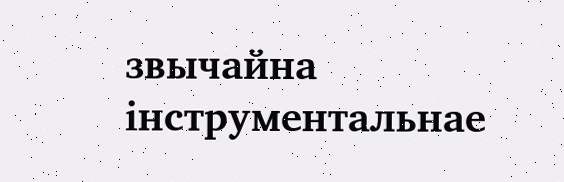звычайна інструментальнае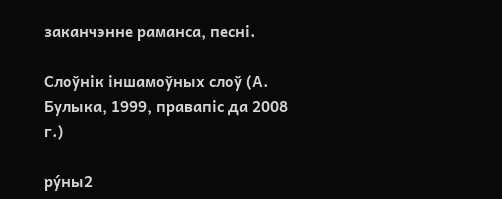заканчэнне раманса, песні.

Слоўнік іншамоўных слоў (А. Булыка, 1999, правапіс да 2008 г.)

ру́ны2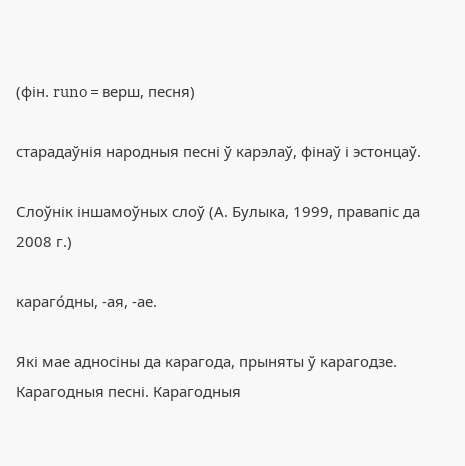(фін. runo = верш, песня)

старадаўнія народныя песні ў карэлаў, фінаў і эстонцаў.

Слоўнік іншамоўных слоў (А. Булыка, 1999, правапіс да 2008 г.)

караго́дны, ‑ая, ‑ае.

Які мае адносіны да карагода, прыняты ў карагодзе. Карагодныя песні. Карагодныя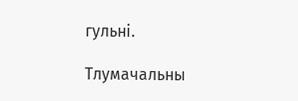гульні.

Тлумачальны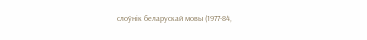слоўнік беларускай мовы (1977-84,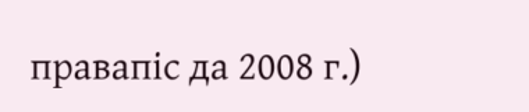правапіс да 2008 г.)